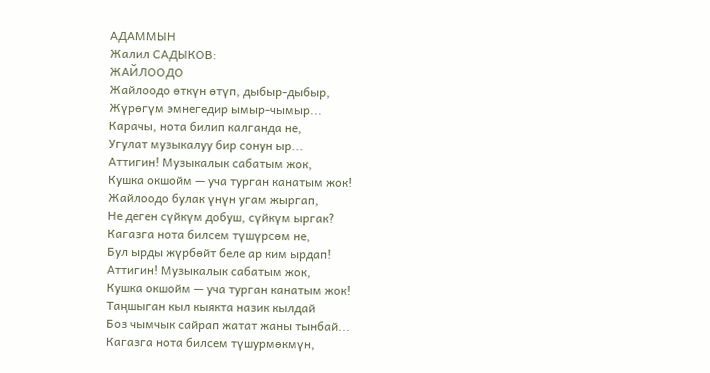АДАММЫН
Жалил САДЫКОВ:
ЖАЙЛООДО
Жайлоодо өткүн өтүп, дыбыр-дыбыр,
Жүрөгүм эмнегедир ымыр-чымыр...
Карачы, нота билип калганда не,
Угулат музыкалуу бир сонун ыр...
Аттигин! Музыкалык сабатым жок,
Кушка окшойм — уча турган канатым жок!
Жайлоодо булак үнүн угам жыргап,
Не деген сүйкүм добуш, сүйкүм ыргак?
Кагазга нота билсем түшүрсөм не,
Бул ырды жүрбөйт беле ар ким ырдап!
Аттигин! Музыкалык сабатым жок,
Кушка окшойм — уча турган канатым жок!
Таңшыган кыл кыякта назик кылдай
Боз чымчык сайрап жатат жаны тынбай...
Кагазга нота билсем түшурмөкмүн,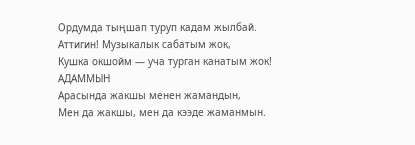Ордумда тыңшап туруп кадам жылбай.
Аттигин! Музыкалык сабатым жок,
Кушка окшойм — уча турган канатым жок!
АДАММЫН
Арасында жакшы менен жамандын,
Мен да жакшы, мен да кээде жаманмын.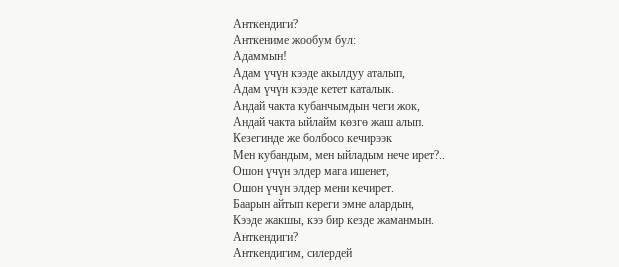Анткендиги?
Анткениме жообум бул:
Адаммын!
Адам үчүн кээде акылдуу аталып,
Адам үчүн кээде кетет каталык.
Андай чакта кубанчымдын чеги жок,
Андай чакта ыйлайм көзгө жаш алып.
Кезегинде же болбосо кечирээк
Мен кубандым, мен ыйладым нече ирет?..
Ошон үчүн элдер мага ишенет,
Ошон үчүн элдер мени кечирет.
Баарын айтып кереги эмне алардын,
Кээде жакшы, кээ бир кезде жаманмын.
Анткендиги?
Анткендигим, силердей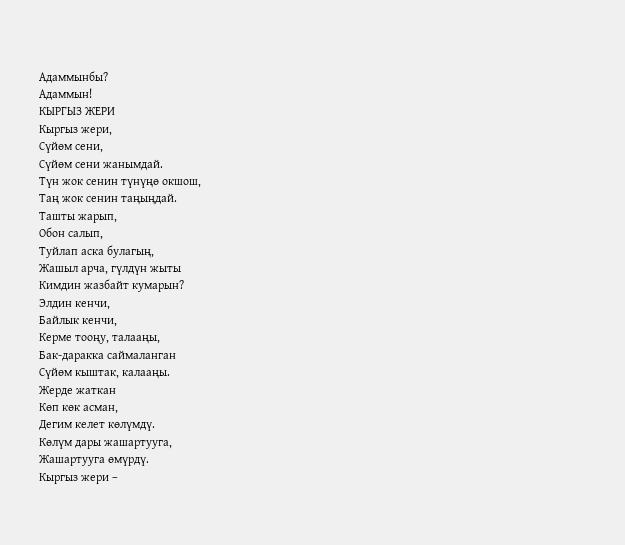Адаммынбы?
Адаммын!
КЫРГЫЗ ЖЕРИ
Кыргыз жери,
Сүйөм сени,
Сүйөм сени жанымдай.
Түн жок сенин түнүңө окшош,
Таң жок сенин таңыңдай.
Ташты жарып,
Обон салып,
Туйлап аска булагың,
Жашыл арча, гүлдүн жыты
Кимдин жазбайт кумарын?
Элдин кенчи,
Байлык кенчи,
Керме тооңу, талааңы,
Бак-даракка саймаланган
Сүйөм кыштак, калааңы.
Жерде жаткан
Көп көк асман,
Дегим келет көлүмдү.
Көлүм дары жашартууга,
Жашартууга өмүрдү.
Кыргыз жери –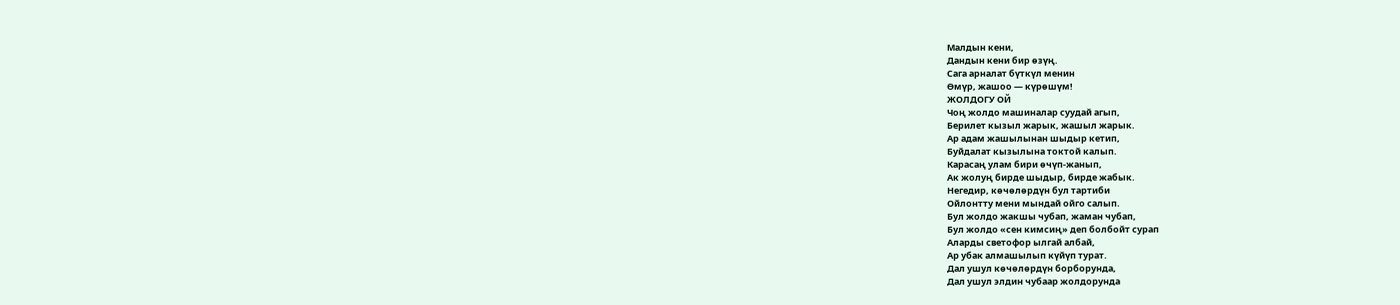Малдын кени,
Дандын кени бир өзүң.
Сага арналат бүткүл менин
Өмүр, жашоо — күрөшүм!
ЖОЛДОГУ ОЙ
Чоң жолдо машиналар суудай агып,
Берилет кызыл жарык, жашыл жарык.
Ар адам жашылынан шыдыр кетип,
Буйдалат кызылына токтой калып.
Карасаң улам бири өчүп-жанып,
Ак жолуң бирде шыдыр, бирде жабык.
Негедир, көчөлөрдүн бул тартиби
Ойлонтту мени мындай ойго салып.
Бул жолдо жакшы чубап, жаман чубап,
Бул жолдо «сен кимсиң» деп болбойт сурап
Аларды светофор ылгай албай,
Ар убак алмашылып күйүп турат.
Дал ушул көчөлөрдүн борборунда,
Дал ушул элдин чубаар жолдорунда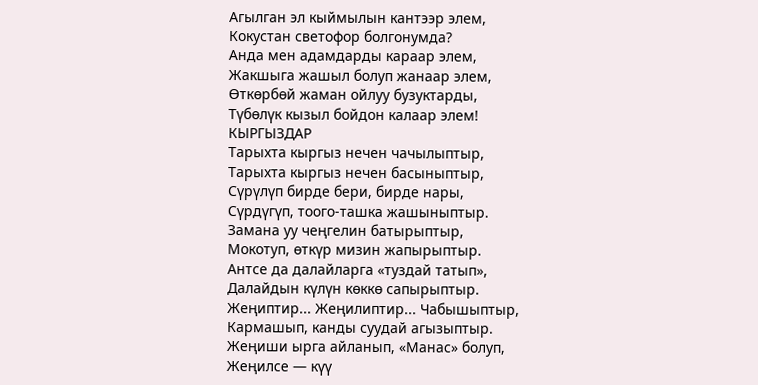Агылган эл кыймылын кантээр элем,
Кокустан светофор болгонумда?
Анда мен адамдарды караар элем,
Жакшыга жашыл болуп жанаар элем,
Өткөрбөй жаман ойлуу бузуктарды,
Түбөлүк кызыл бойдон калаар элем!
КЫРГЫЗДАР
Тарыхта кыргыз нечен чачылыптыр,
Тарыхта кыргыз нечен басыныптыр,
Сүрүлүп бирде бери, бирде нары,
Сүрдүгүп, тоого-ташка жашыныптыр.
Замана уу чеңгелин батырыптыр,
Мокотуп, өткүр мизин жапырыптыр.
Антсе да далайларга «туздай татып»,
Далайдын күлүн көккө сапырыптыр.
Жеңиптир... Жеңилиптир... Чабышыптыр,
Кармашып, канды суудай агызыптыр.
Жеңиши ырга айланып, «Манас» болуп,
Жеңилсе — күү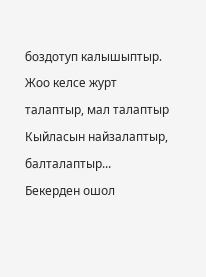боздотуп калышыптыр.
Жоо келсе журт талаптыр, мал талаптыр
Кыйласын найзалаптыр, балталаптыр...
Бекерден ошол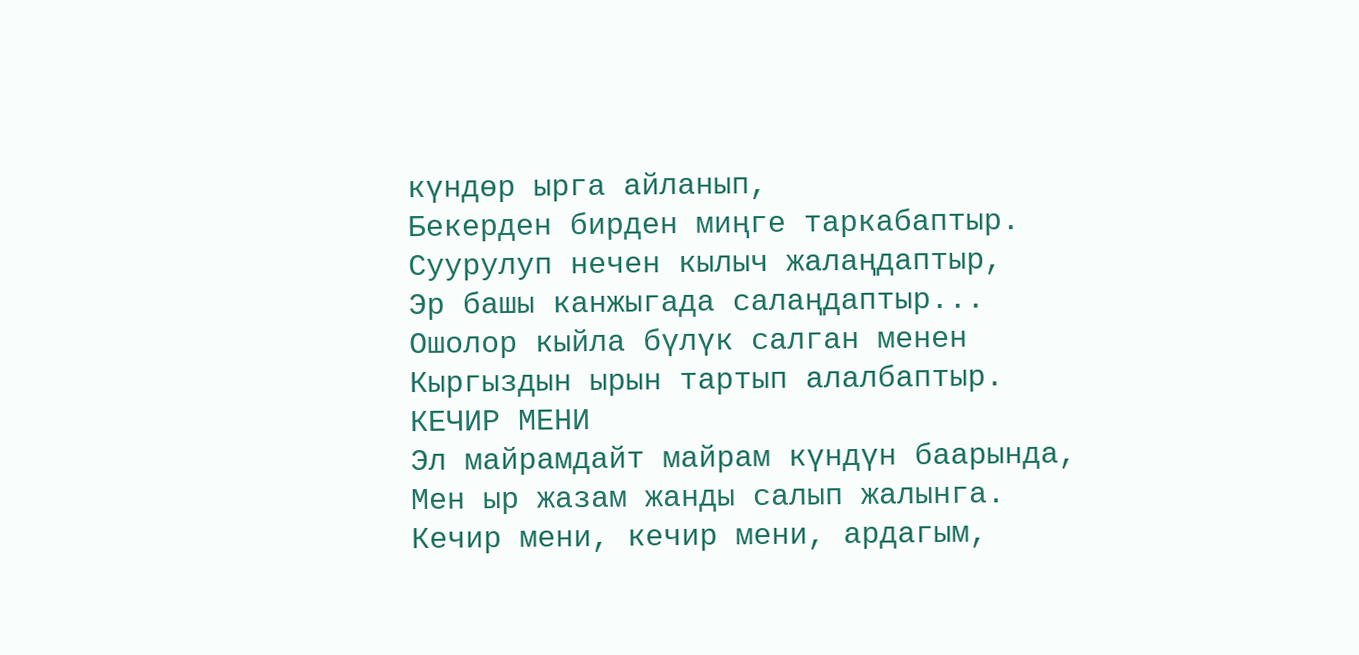күндөр ырга айланып,
Бекерден бирден миңге таркабаптыр.
Суурулуп нечен кылыч жалаңдаптыр,
Эр башы канжыгада салаңдаптыр...
Ошолор кыйла бүлүк салган менен
Кыргыздын ырын тартып алалбаптыр.
КЕЧИР МЕНИ
Эл майрамдайт майрам күндүн баарында,
Мен ыр жазам жанды салып жалынга.
Кечир мени, кечир мени, ардагым,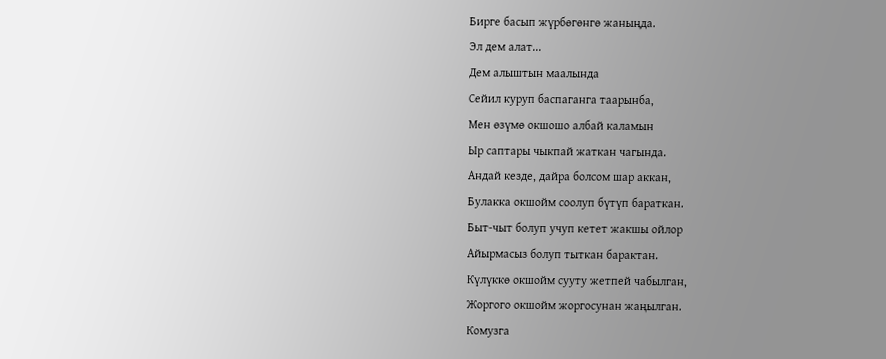Бирге басып жүрбөгөнгө жаныңда.
Эл дем алат...
Дем алыштын маалында
Сейил куруп баспаганга таарынба,
Мен өзүмө окшошо албай каламын
Ыр саптары чыкпай жаткан чагында.
Андай кезде, дайра болсом шар аккан,
Булакка окшойм соолуп бүтүп бараткан.
Быт-чыт болуп учуп кетет жакшы ойлор
Айырмасыз болуп тыткан барактан.
Күлүккө окшойм сууту жетпей чабылган,
Жоргого окшойм жоргосунан жаңылган.
Комузга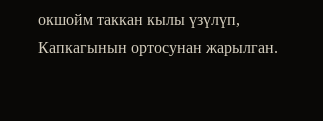окшойм таккан кылы үзүлүп,
Капкагынын ортосунан жарылган.